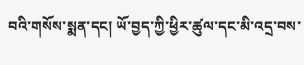བའི་གསོས་སྨན་དང། ཡོ་བྱད་ཀྱི་ཕྱིར་ཚུལ་དང་མི་འདྲ་བས་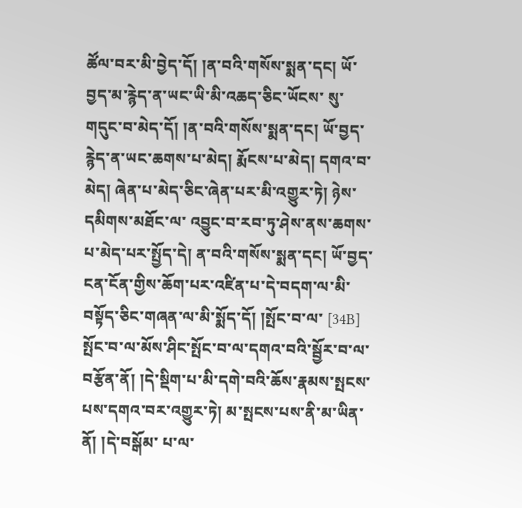ཚོལ་བར་མི་བྱེད་དོ། །ན་བའི་གསོས་སྨན་དང། ཡོ་བྱད་མ་རྙེད་ན་ཡང་ཡི་མི་འཆད་ཅིང་ཡོངས་ སུ་གདུང་བ་མེད་དོ། །ན་བའི་གསོས་སྨན་དང། ཡོ་བྱད་རྙེད་ན་ཡང་ཆགས་པ་མེད། རྨོངས་པ་མེད། དགའ་བ་མེད། ཞེན་པ་མེད་ཅིང་ཞེན་པར་མི་འགྱུར་ཏེ། ཉེས་དམིགས་མཐོང་ལ་ འབྱུང་བ་རབ་ཏུ་ཤེས་ནས་ཆགས་པ་མེད་པར་སྤྱོད་དེ། ན་བའི་གསོས་སྨན་དང། ཡོ་བྱད་ངན་ངོན་གྱིས་ཆོག་པར་འཛིན་པ་དེ་བདག་ལ་མི་བསྟོད་ཅིང་གཞན་ལ་མི་སྨོད་དོ། །སྤོང་བ་ལ་ [34B] སྤོང་བ་ལ་མོས་ཤིང་སྤོང་བ་ལ་དགའ་བའི་སྦྱོར་བ་ལ་བརྩོན་ནོ། །དེ་སྡིག་པ་མི་དགེ་བའི་ཆོས་རྣམས་སྤངས་པས་དགའ་བར་འགྱུར་ཏེ། མ་སྤངས་པས་ནི་མ་ཡིན་ནོ། །དེ་བསྒོམ་ པ་ལ་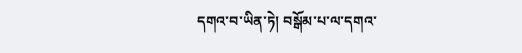དགའ་བ་ཡིན་ཏེ། བསྒོམ་པ་ལ་དགའ་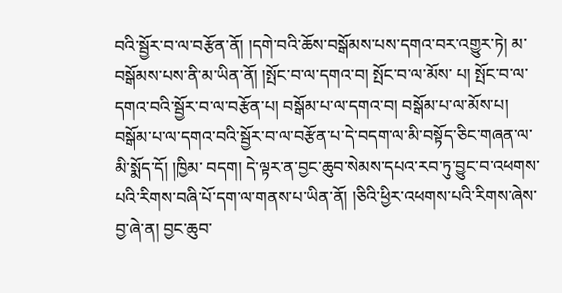བའི་སྦྱོར་བ་ལ་བརྩོན་ནོ། །དགེ་བའི་ཆོས་བསྒོམས་པས་དགའ་བར་འགྱུར་ཏེ། མ་བསྒོམས་པས་ནི་མ་ཡིན་ནོ། །སྤོང་བ་ལ་དགའ་བ། སྤོང་བ་ལ་མོས་ པ། སྤོང་བ་ལ་དགའ་བའི་སྦྱོར་བ་ལ་བརྩོན་པ། བསྒོམ་པ་ལ་དགའ་བ། བསྒོམ་པ་ལ་མོས་པ། བསྒོམ་པ་ལ་དགའ་བའི་སྦྱོར་བ་ལ་བརྩོན་པ་དེ་བདག་ལ་མི་བསྟོད་ཅིང་གཞན་ལ་མི་སྨོད་དོ། །ཁྱིམ་ བདག། དེ་ལྟར་ན་བྱང་ཆུབ་སེམས་དཔའ་རབ་ཏུ་བྱུང་བ་འཕགས་པའི་རིགས་བཞི་པོ་དག་ལ་གནས་པ་ཡིན་ནོ། །ཅིའི་ཕྱིར་འཕགས་པའི་རིགས་ཞེས་བྱ་ཞེ་ན། བྱང་ཆུབ་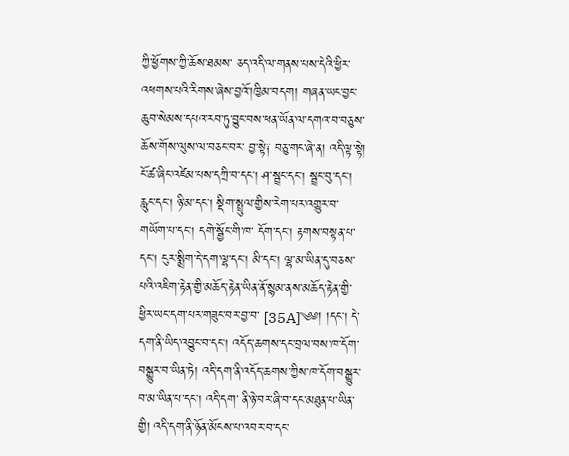ཀྱི་ཕྱོགས་ཀྱི་ཆོས་ཐམས་ ཅད་འདི་ལ་གནས་པས་དེའི་ཕྱིར་འཕགས་པའི་རིགས་ཞེས་བྱའོ་།ཁྱིམ་བདག། གཞན་ཡང་བྱང་ཆུབ་སེམས་དཔའ་རབ་ཏུ་བྱུང་བས་ཕན་ཡོན་ལ་དགའ་བ་བཅུས་ཆོས་གོས་ལུས་ལ་བཅང་བར་ བྱ་སྟེ༑ བཅུ་གང་ཞེ་ན། འདི་ལྟ་སྟེ། ངོ་ཚ་ཞིང་འཛེམ་པས་དཀྲི་བ་དང། ཤ་སྦྲང་དང། སྦྲང་བུ་དང། རླུང་དང། ཉི་མ་དང། སྡིག་སྤྲུལ་གྱིས་རེག་པར་འགྱུར་བ་གཡོག་པ་དང། དགེ་སྦྱོང་གི་ཁ་ དོག་དང། རྟགས་བསྟན་པ་དང། ངུར་སྨྲིག་དེ་དག་ལྷ་དང། མི་དང། ལྷ་མ་ཡིན་དུ་བཅས་པའི་འཇིག་རྟེན་གྱི་མཆོད་རྟེན་ཡིན་ནོ་སྙམ་ནས་མཆོད་རྟེན་གྱི་ཕྱིར་ཡང་དག་པར་གཟུང་བར་བྱ་བ་ [35A]༄༅། །དང། དེ་དག་ནི་ཡིད་འབྱུང་བ་དང། འདོད་ཆགས་དང་བྲལ་བས་ཁ་དོག་བསྒྱུར་བ་ཡིན་ཏེ། འདི་དག་ནི་འདོད་ཆགས་ཀྱིས་ཁ་དོག་བསྒྱུར་བ་མ་ཡིན་པ་དང། འདི་དག་ ནི་ཉེ་བར་ཞི་བ་དང་མཐུན་པ་ཡིན་གྱི། འདི་དག་ནི་ཉོན་མོངས་པ་འབར་བ་དང་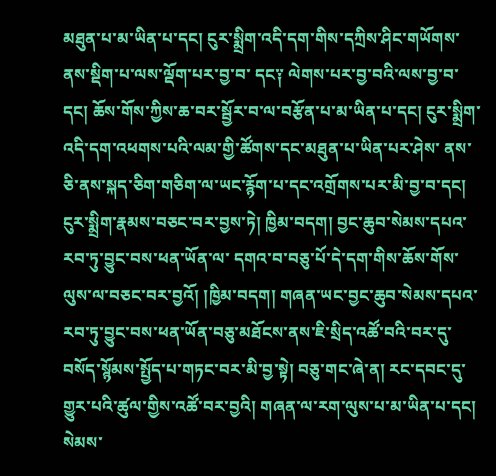མཐུན་པ་མ་ཡིན་པ་དང། ངུར་སྨྲིག་འདི་དག་གིས་དཀྲིས་ཤིང་གཡོགས་ནས་སྡིག་པ་ལས་ལྡོག་པར་བྱ་བ་ དང༑ ལེགས་པར་བྱ་བའི་ལས་བྱ་བ་དང། ཆོས་གོས་ཀྱིས་ཆ་བར་སྦྱོར་བ་ལ་བརྩོན་པ་མ་ཡིན་པ་དང། ངུར་སྨྲིག་འདི་དག་འཕགས་པའི་ལམ་གྱི་ཚོགས་དང་མཐུན་པ་ཡིན་པར་ཤེས་ ནས་ཅི་ནས་སྐད་ཅིག་གཅིག་ལ་ཡང་རྙོག་པ་དང་འགྲོགས་པར་མི་བྱ་བ་དང། ངུར་སྨྲིག་རྣམས་བཅང་བར་བྱས་ཏེ། ཁྱིམ་བདག། བྱང་ཆུབ་སེམས་དཔའ་རབ་ཏུ་བྱུང་བས་ཕན་ཡོན་ལ་ དགའ་བ་བཅུ་པོ་དེ་དག་གིས་ཆོས་གོས་ལུས་ལ་བཅང་བར་བྱའོ། །ཁྱིམ་བདག། གཞན་ཡང་བྱང་ཆུབ་སེམས་དཔའ་རབ་ཏུ་བྱུང་བས་ཕན་ཡོན་བཅུ་མཐོངས་ནས་ཇི་སྲིད་འཚོ་བའི་བར་དུ་ བསོད་སྙོམས་སྤྱོད་པ་གཏང་བར་མི་བྱ་སྟེ། བཅུ་གང་ཞེ་ན། རང་དབང་དུ་གྱུར་པའི་ཚུལ་གྱིས་འཚོ་བར་བྱའི། གཞན་ལ་རག་ལུས་པ་མ་ཡིན་པ་དང། སེམས་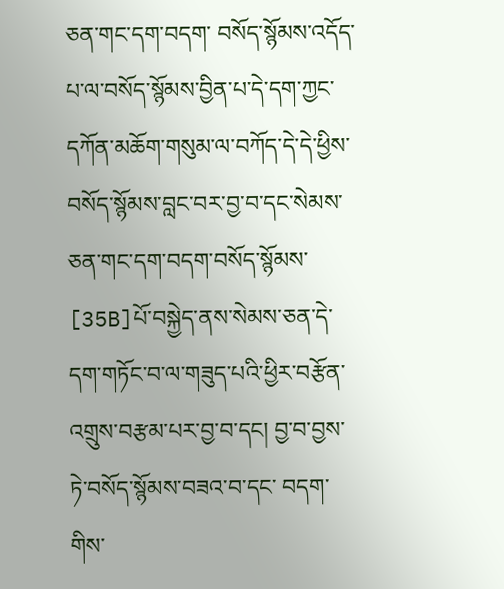ཅན་གང་དག་བདག་ བསོད་སྙོམས་འདོད་པ་ལ་བསོད་སྙོམས་བྱིན་པ་དེ་དག་ཀྱང་དཀོན་མཆོག་གསུམ་ལ་བཀོད་དེ་དེ་ཕྱིས་བསོད་སྙོམས་བླང་བར་བྱ་བ་དང་སེམས་ཅན་གང་དག་བདག་བསོད་སྙོམས་ [35B]པོ་བསྐྱེད་ནས་སེམས་ཅན་དེ་དག་གཏོང་བ་ལ་གཟུད་པའི་ཕྱིར་བརྩོན་འགྲུས་བརྩམ་པར་བྱ་བ་དང། བྱ་བ་བྱས་ཏེ་བསོད་སྙོམས་བཟའ་བ་དང་ བདག་གིས་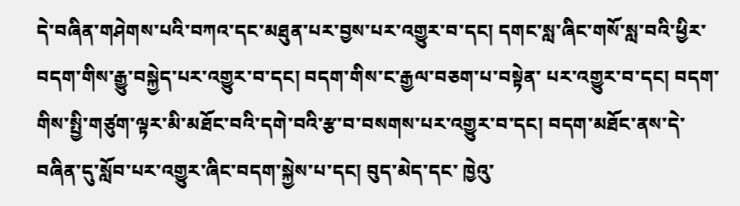དེ་བཞིན་གཤེགས་པའི་བཀའ་དང་མཐུན་པར་བྱས་པར་འགྱུར་བ་དང། དགང་སླ་ཞིང་གསོ་སླ་བའི་ཕྱིར་བདག་གིས་རྒྱུ་བསྐྱེད་པར་འགྱུར་བ་དང། བདག་གིས་ང་རྒྱལ་བཅག་པ་བསྟེན་ པར་འགྱུར་བ་དང། བདག་གིས་སྤྱི་གཙུག་ལྟར་མི་མཐོང་བའི་དགེ་བའི་རྩ་བ་བསགས་པར་འགྱུར་བ་དང། བདག་མཐོང་ནས་དེ་བཞིན་དུ་སློབ་པར་འགྱུར་ཞིང་བདག་སྐྱེས་པ་དང། བུད་མེད་དང་ ཁྱེའུ་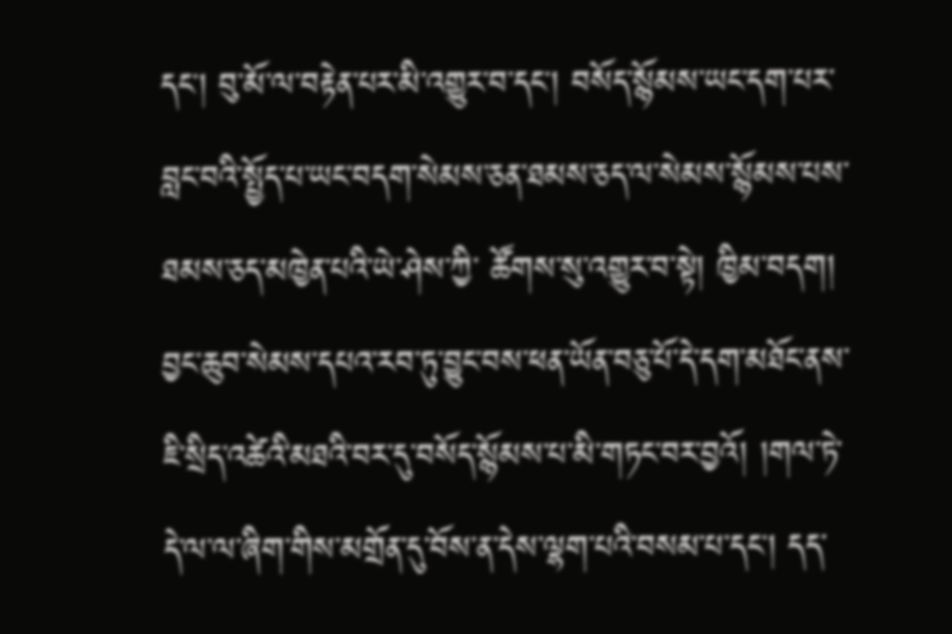དང། བུ་མོ་ལ་བརྟེན་པར་མི་འགྱུར་བ་དང། བསོད་སྙོམས་ཡང་དག་པར་བླང་བའི་སྤྱོད་པ་ཡང་བདག་སེམས་ཅན་ཐམས་ཅད་ལ་སེམས་སྙོམས་པས་ཐམས་ཅད་མཁྱེན་པའི་ཡེ་ཤེས་ཀྱི་ ཚོགས་སུ་འགྱུར་བ་སྟེ། ཁྱིམ་བདག། བྱང་ཆུབ་སེམས་དཔའ་རབ་ཏུ་བྱུང་བས་ཕན་ཡོན་བཅུ་པོ་དེ་དག་མཐོང་ནས་ཇི་སྲིད་འཚེའི་མཐའི་བར་དུ་བསོད་སྙོམས་པ་མི་གཏང་བར་བྱའོ། །གལ་ཏེ་ དེ་ལ་ལ་ཞིག་གིས་མགྲོན་དུ་བོས་ན་དེས་ལྷག་པའི་བསམ་པ་དང། དད་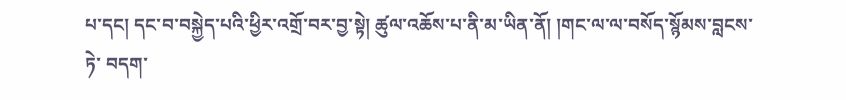པ་དང། དང་བ་བསྐྱེད་པའི་ཕྱིར་འགྲོ་བར་བྱ་སྟེ། ཚུལ་འཆོས་པ་ནི་མ་ཡིན་ནོ། །གང་ལ་ལ་བསོད་སྙོམས་བླངས་ཏེ་ བདག་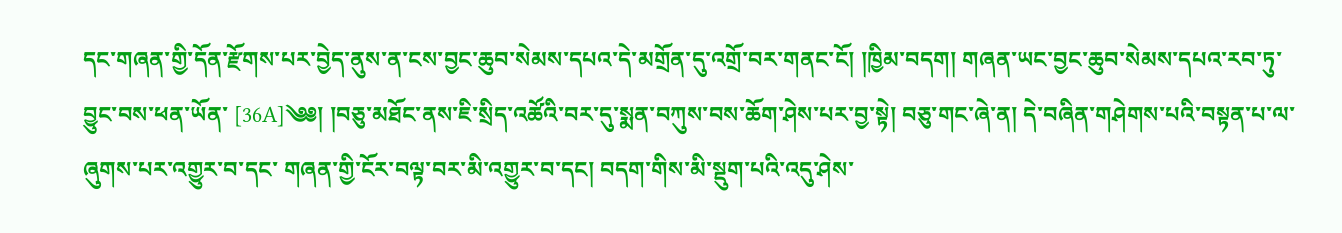དང་གཞན་གྱི་དོན་རྫོགས་པར་བྱེད་ནུས་ན་ངས་བྱང་ཆུབ་སེམས་དཔའ་དེ་མགྲོན་དུ་འགྲོ་བར་གནང་ངོ། །ཁྱིམ་བདག། གཞན་ཡང་བྱང་ཆུབ་སེམས་དཔའ་རབ་ཏུ་བྱུང་བས་ཕན་ཡོན་ [36A]༄༅། །བཅུ་མཐོང་ནས་ཇི་སྲིད་འཚོའི་བར་དུ་སྨན་བཀུས་བས་ཆོག་ཤེས་པར་བྱ་སྟེ། བཅུ་གང་ཞེ་ན། དེ་བཞིན་གཤེགས་པའི་བསྟན་པ་ལ་ཞུགས་པར་འགྱུར་བ་དང་ གཞན་གྱི་ངོར་བལྟ་བར་མི་འགྱུར་བ་དང། བདག་གིས་མི་སྡུག་པའི་འདུ་ཤེས་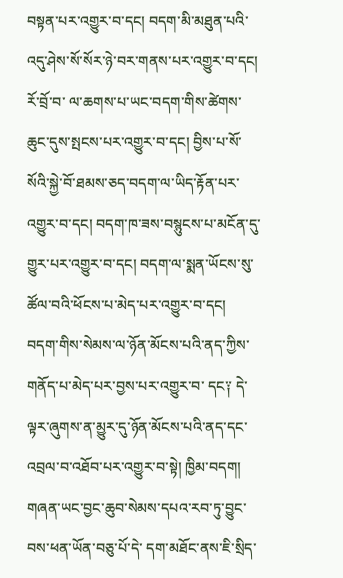བསྟན་པར་འགྱུར་བ་དང། བདག་མི་མཐུན་པའི་འདུ་ཤེས་སོ་སོར་ཉེ་བར་གནས་པར་འགྱུར་བ་དང། རོ་བྲོ་བ་ ལ་ཆགས་པ་ཡང་བདག་གིས་ཚེགས་ཆུང་དུས་སྤངས་པར་འགྱུར་བ་དང། བྱིས་པ་སོ་སོའི་སྐྱེ་བོ་ཐམས་ཅད་བདག་ལ་ཡིད་རྟོན་པར་འགྱུར་བ་དང། བདག་ཁ་ཟས་བསྙུངས་པ་མངོན་དུ་ གྱུར་པར་འགྱུར་བ་དང། བདག་ལ་སྨན་ཡོངས་སུ་ཚོལ་བའི་ཕོངས་པ་མེད་པར་འགྱུར་བ་དང། བདག་གིས་སེམས་ལ་ཉོན་མོངས་པའི་ནད་ཀྱིས་གནོད་པ་མེད་པར་བྱས་པར་འགྱུར་བ་ དང༑ དེ་ལྟར་ཞུགས་ན་མྱུར་དུ་ཉོན་མོངས་པའི་ནད་དང་འབྲལ་བ་འཐོབ་པར་འགྱུར་བ་སྟེ། ཁྱིམ་བདག། གཞན་ཡང་བྱང་ཆུབ་སེམས་དཔའ་རབ་ཏུ་བྱུང་བས་ཕན་ཡོན་བཅུ་པོ་དེ་ དག་མཐོང་ནས་ཇི་སྲིད་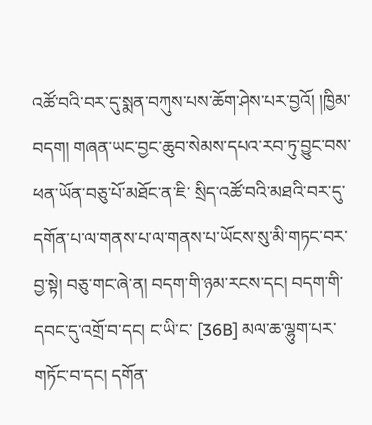འཚོ་བའི་བར་དུ་སྨན་བཀུས་པས་ཆོག་ཤེས་པར་བྱའོ། །ཁྱིམ་བདག། གཞན་ཡང་བྱང་ཆུབ་སེམས་དཔའ་རབ་ཏུ་བྱུང་བས་ཕན་ཡོན་བཅུ་པོ་མཐོང་ན་ཇི་ སྲིད་འཚོ་བའི་མཐའི་བར་དུ་དགོན་པ་ལ་གནས་པ་ལ་གནས་པ་ཡོངས་སུ་མི་གཏང་བར་བྱ་སྟེ། བཅུ་གང་ཞེ་ན། བདག་གི་ཉམ་རངས་དང། བདག་གི་དབང་དུ་འགྲོ་བ་དང། ང་ཡི་ང་ [36B] མལ་ཆ་ལྷུག་པར་གཏོང་བ་དང། དགོན་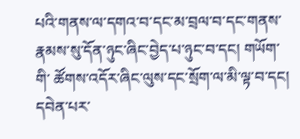པའི་གནས་ལ་དགའ་བ་དང་མ་བྲལ་བ་དང་གནས་རྣམས་སུ་དོན་ཉུང་ཞིང་བྱེད་པ་ཉུང་བ་དང། གཡོག་གི་ ཚོགས་འདོར་ཞིང་ལུས་དང་སྲོག་ལ་མི་ལྟ་བ་དང། དབེན་པར་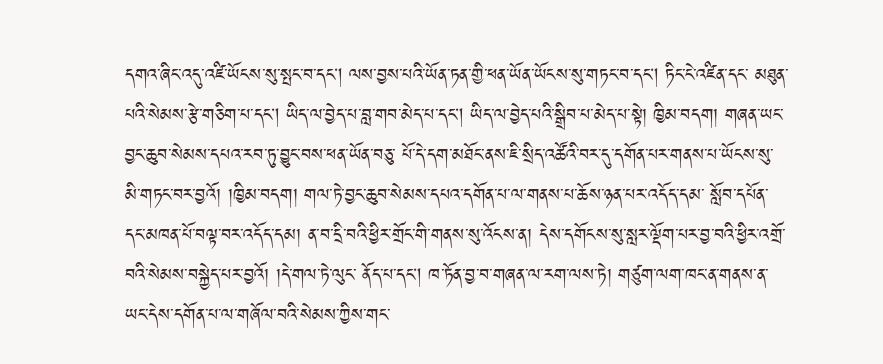དགའ་ཞིང་འདུ་འཛི་ཡོངས་སུ་སྤང་བ་དང། ལས་བྱས་པའི་ཡོན་ཏན་གྱི་ཕན་ཡོན་ཡོངས་སུ་གཏང་བ་དང། ཏིང་ངེ་འཛིན་དང་ མཐུན་པའི་སེམས་རྩེ་གཅིག་པ་དང། ཡིད་ལ་བྱེད་པ་བླ་གབ་མེད་པ་དང། ཡིད་ལ་བྱེད་པའི་སྒྲིབ་པ་མེད་པ་སྟེ། ཁྱིམ་བདག། གཞན་ཡང་བྱང་ཆུབ་སེམས་དཔའ་རབ་ཏུ་བྱུང་བས་ཕན་ཡོན་བཅུ་ པོ་དེ་དག་མཐོང་ནས་ཇི་སྲིད་འཚོའི་བར་དུ་དགོན་པར་གནས་པ་ཡོངས་སུ་མི་གཏང་བར་བྱའོ། །ཁྱིམ་བདག། གལ་ཏེ་བྱང་ཆུབ་སེམས་དཔའ་དགོན་པ་ལ་གནས་པ་ཆོས་ཉན་པར་འདོད་དམ་ སློབ་དཔོན་དང་མཁན་པོ་བལྟ་བར་འདོད་དམ། ན་བ་དྲི་བའི་ཕྱིར་གྲོང་གི་གནས་སུ་འོངས་ན། དེས་དགོངས་སུ་སླར་ལྡོག་པར་བྱ་བའི་ཕྱིར་འགྲོ་བའི་སེམས་བསྐྱེད་པར་བྱའོ། །དེ་གལ་ཏེ་ལུང་ ནོད་པ་དང། ཁ་ཏོན་བྱ་བ་གཞན་ལ་རག་ལས་ཏེ། གཙུག་ལག་ཁང་ན་གནས་ན་ཡང་དེས་དགོན་པ་ལ་གཞོལ་བའི་སེམས་ཀྱིས་གང་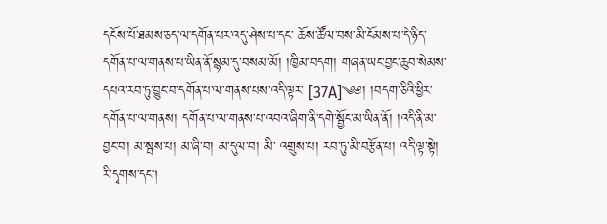དངོས་པོ་ཐམས་ཅད་ལ་དགོན་པར་འདུ་ཤེས་པ་དང་ ཆོས་ཚོལ་བས་མི་ངོམས་པ་དེ་ཉིད་དགོན་པ་ལ་གནས་པ་ཡིན་ནོ་སྙམ་དུ་བསམ་མོ། །ཁྱིམ་བདག། གཞན་ཡང་བྱང་ཆུབ་སེམས་དཔའ་རབ་ཏུ་བྱུང་བ་དགོན་པ་ལ་གནས་པས་འདི་ལྟར་ [37A]༄༅། །བདག་ཅིའི་ཕྱིར་དགོན་པ་ལ་གནས། དགོན་པ་ལ་གནས་པ་འབའ་ཞིག་ནི་དགེ་སྦྱོང་མ་ཡིན་ནོ། །འདི་ནི་མ་བྱང་བ། མ་སྦས་པ། མ་ཞི་བ། མ་དུལ་བ། མི་ འགྲུས་པ། རབ་ཏུ་མི་བརྩོན་པ། འདི་ལྟ་སྟེ། རི་དྭགས་དང།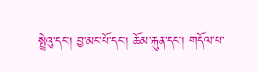སྤྲེའུ་དང། བྱ་མང་པོ་དང། ཆོམ་རྐུན་དང། གདོལ་པ་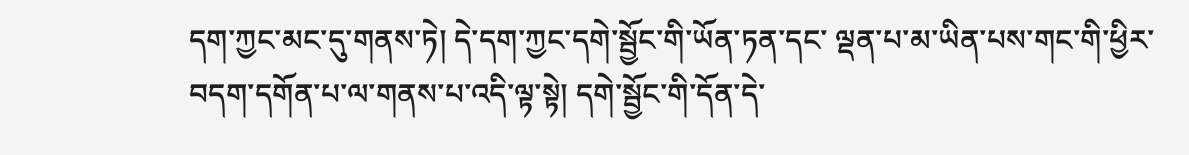དག་ཀྱང་མང་དུ་གནས་ཏེ། དེ་དག་ཀྱང་དགེ་སྦྱོང་གི་ཡོན་ཏན་དང་ ལྡན་པ་མ་ཡིན་པས་གང་གི་ཕྱིར་བདག་དགོན་པ་ལ་གནས་པ་འདི་ལྟ་སྟེ། དགེ་སྦྱོང་གི་དོན་དེ་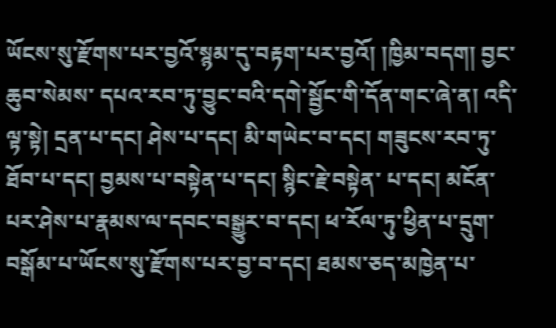ཡོངས་སུ་རྫོགས་པར་བྱའོ་སྙམ་དུ་བརྟག་པར་བྱའོ། །ཁྱིམ་བདག། བྱང་ཆུབ་སེམས་ དཔའ་རབ་ཏུ་བྱུང་བའི་དགེ་སྦྱོང་གི་དོན་གང་ཞེ་ན། འདི་ལྟ་སྟེ། དྲན་པ་དང། ཤེས་པ་དང། མི་གཡེང་བ་དང། གཟུངས་རབ་ཏུ་ཐོབ་པ་དང། བྱམས་པ་བསྟེན་པ་དང། སྙིང་རྗེ་བསྟེན་ པ་དང། མངོན་པར་ཤེས་པ་རྣམས་ལ་དབང་བསྒྱུར་བ་དང། ཕ་རོལ་ཏུ་ཕྱིན་པ་དྲུག་བསྒོམ་པ་ཡོངས་སུ་རྫོགས་པར་བྱ་བ་དང། ཐམས་ཅད་མཁྱེན་པ་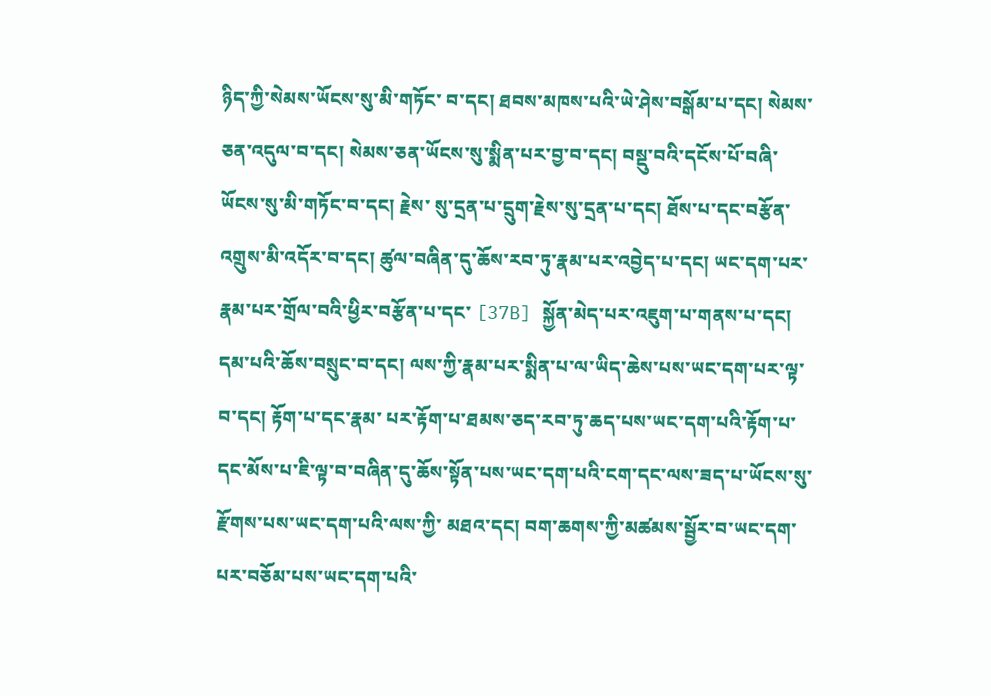ཉིད་ཀྱི་སེམས་ཡོངས་སུ་མི་གཏོང་ བ་དང། ཐབས་མཁས་པའི་ཡེ་ཤེས་བསྒོམ་པ་དང། སེམས་ཅན་འདུལ་བ་དང། སེམས་ཅན་ཡོངས་སུ་སྨིན་པར་བྱ་བ་དང། བསྡུ་བའི་དངོས་པོ་བཞི་ཡོངས་སུ་མི་གཏོང་བ་དང། རྗེས་ སུ་དྲན་པ་དྲུག་རྗེས་སུ་དྲན་པ་དང། ཐོས་པ་དང་བརྩོན་འགྲུས་མི་འདོར་བ་དང། ཚུལ་བཞིན་དུ་ཆོས་རབ་ཏུ་རྣམ་པར་འབྱེད་པ་དང། ཡང་དག་པར་རྣམ་པར་གྲོལ་བའི་ཕྱིར་བརྩོན་པ་དང་ [37B] སྐྱོན་མེད་པར་འཇུག་པ་གནས་པ་དང། དམ་པའི་ཆོས་བསྲུང་བ་དང། ལས་ཀྱི་རྣམ་པར་སྨིན་པ་ལ་ཡིད་ཆེས་པས་ཡང་དག་པར་ལྟ་བ་དང། རྟོག་པ་དང་རྣམ་ པར་རྟོག་པ་ཐམས་ཅད་རབ་ཏུ་ཆད་པས་ཡང་དག་པའི་རྟོག་པ་དང་མོས་པ་ཇི་ལྟ་བ་བཞིན་དུ་ཆོས་སྟོན་པས་ཡང་དག་པའི་ངག་དང་ལས་ཟད་པ་ཡོངས་སུ་རྫོགས་པས་ཡང་དག་པའི་ལས་ཀྱི་ མཐའ་དང། བག་ཆགས་ཀྱི་མཚམས་སྦྱོར་བ་ཡང་དག་པར་བཅོམ་པས་ཡང་དག་པའི་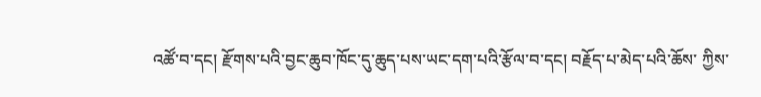འཚོ་བ་དང། རྫོགས་པའི་བྱང་ཆུབ་ཁོང་དུ་ཆུད་པས་ཡང་དག་པའི་རྩོལ་བ་དང། བརྗོད་པ་མེད་པའི་ཆོས་ ཀྱིས་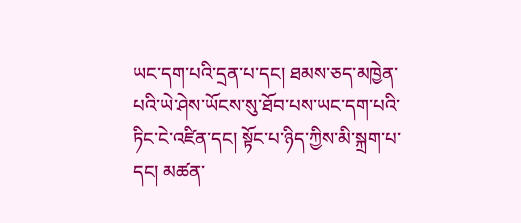ཡང་དག་པའི་དྲན་པ་དང། ཐམས་ཅད་མཁྱེན་པའི་ཡེ་ཤེས་ཡོངས་སུ་ཐོབ་པས་ཡང་དག་པའི་ཏིང་ངེ་འཛིན་དང། སྟོང་པ་ཉིད་ཀྱིས་མི་སྐྲག་པ་དང། མཚན་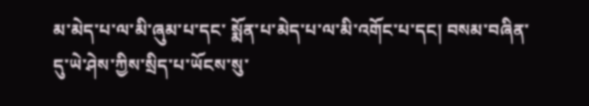མ་མེད་པ་ལ་མི་ཞུམ་པ་དང་ སྨོན་པ་མེད་པ་ལ་མི་འགོང་པ་དང། བསམ་བཞིན་དུ་ཡེ་ཤེས་ཀྱིས་སྲིད་པ་ཡོངས་སུ་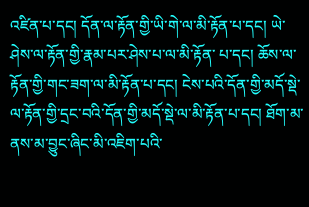འཛིན་པ་དང། དོན་ལ་རྟོན་གྱི་ཡི་གེ་ལ་མི་རྟོན་པ་དང། ཡེ་ཤེས་ལ་རྟོན་གྱི་རྣམ་པར་ཤེས་པ་ལ་མི་རྟོན་ པ་དང། ཆོས་ལ་རྟོན་གྱི་གང་ཟག་ལ་མི་རྟོན་པ་དང། ངེས་པའི་དོན་གྱི་མདོ་སྡེ་ལ་རྟོན་གྱི་དྲང་བའི་དོན་གྱི་མདོ་སྡེ་ལ་མི་རྟོན་པ་དང། ཐོག་མ་ནས་མ་བྱུང་ཞིང་མི་འཇིག་པའི་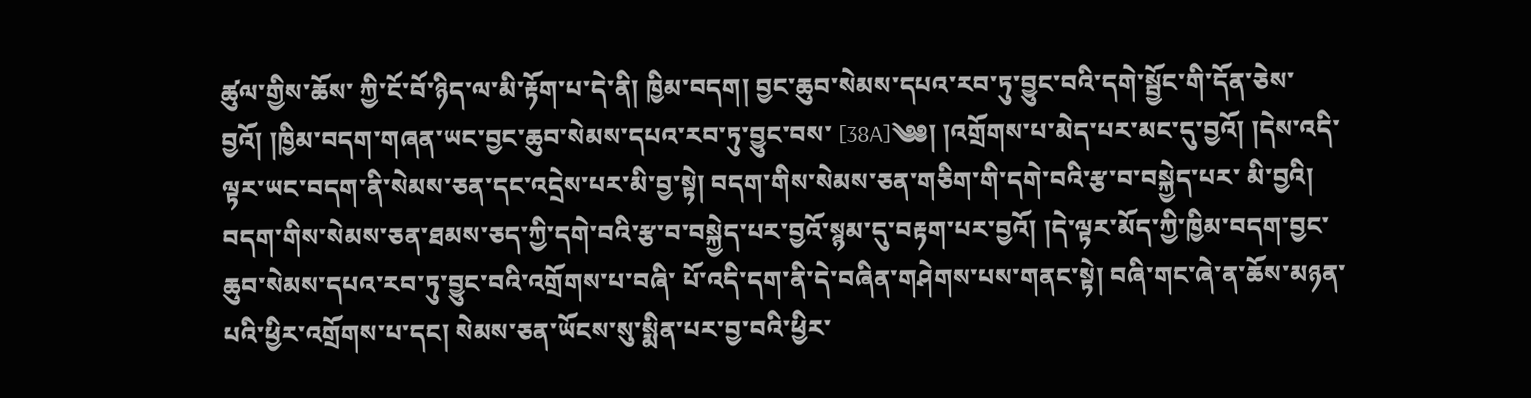ཚུལ་གྱིས་ཆོས་ ཀྱི་ངོ་བོ་ཉིད་ལ་མི་རྟོག་པ་དེ་ནི། ཁྱིམ་བདག། བྱང་ཆུབ་སེམས་དཔའ་རབ་ཏུ་བྱུང་བའི་དགེ་སྦྱོང་གི་དོན་ཅེས་བྱའོ། །ཁྱིམ་བདག་གཞན་ཡང་བྱང་ཆུབ་སེམས་དཔའ་རབ་ཏུ་བྱུང་བས་ [38A]༄༅། །འགྲོགས་པ་མེད་པར་མང་དུ་བྱའོ། །དེས་འདི་ལྟར་ཡང་བདག་ནི་སེམས་ཅན་དང་འདྲེས་པར་མི་བྱ་སྟེ། བདག་གིས་སེམས་ཅན་གཅིག་གི་དགེ་བའི་རྩ་བ་བསྐྱེད་པར་ མི་བྱའི། བདག་གིས་སེམས་ཅན་ཐམས་ཅད་ཀྱི་དགེ་བའི་རྩ་བ་བསྐྱེད་པར་བྱའོ་སྙམ་དུ་བརྟག་པར་བྱའོ། །དེ་ལྟར་མོད་ཀྱི་ཁྱིམ་བདག་བྱང་ཆུབ་སེམས་དཔའ་རབ་ཏུ་བྱུང་བའི་འགྲོགས་པ་བཞི་ པོ་འདི་དག་ནི་དེ་བཞིན་གཤེགས་པས་གནང་སྟེ། བཞི་གང་ཞེ་ན་ཆོས་མཉན་པའི་ཕྱིར་འགྲོགས་པ་དང། སེམས་ཅན་ཡོངས་སུ་སྨིན་པར་བྱ་བའི་ཕྱིར་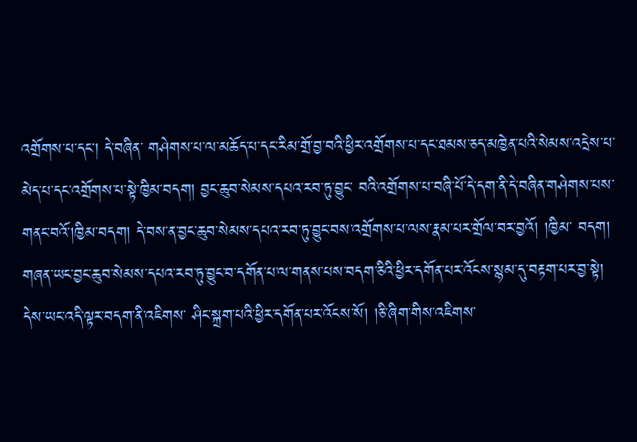འགྲོགས་པ་དང། དེ་བཞིན་ གཤེགས་པ་ལ་མཆོད་པ་དང་རིམ་གྲོ་བྱ་བའི་ཕྱིར་འགྲོགས་པ་དང་ཐམས་ཅད་མཁྱེན་པའི་སེམས་འདྲེས་པ་མེད་པ་དང་འགྲོགས་པ་སྟེ་ཁྱིམ་བདག། བྱང་ཆུབ་སེམས་དཔའ་རབ་ཏུ་བྱུང་ བའི་འགྲོགས་པ་བཞི་པོ་དེ་དག་ནི་དེ་བཞིན་གཤེགས་པས་གནང་བའོ་།ཁྱིམ་བདག། དེ་བས་ན་བྱང་ཆུབ་སེམས་དཔའ་རབ་ཏུ་བྱུང་བས་འགྲོགས་པ་ལས་རྣམ་པར་གྲོལ་བར་བྱའོ། །ཁྱིམ་ བདག། གཞན་ཡང་བྱང་ཆུབ་སེམས་དཔའ་རབ་ཏུ་བྱུང་བ་དགོན་པ་ལ་གནས་པས་བདག་ཅིའི་ཕྱིར་དགོན་པར་འོངས་སྙམ་དུ་བརྟག་པར་བྱ་སྟེ། དེས་ཡང་འདི་ལྟར་བདག་ནི་འཇིགས་ ཤིང་སྐྲག་པའི་ཕྱིར་དགོན་པར་འོངས་སོ། །ཅི་ཞིག་གིས་འཇིགས་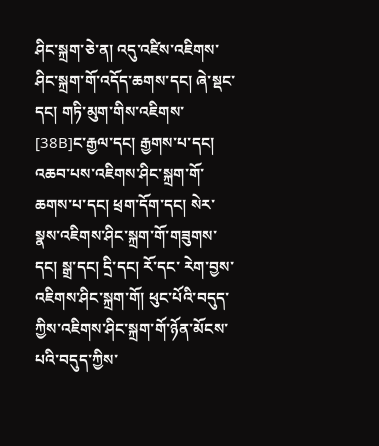ཤིང་སྐྲག་ཅེ་ན། འདུ་འཛིས་འཇིགས་ཤིང་སྐྲག་གོ་འདོད་ཆགས་དང། ཞེ་སྡང་དང། གཏི་མུག་གིས་འཇིགས་ [38B]ང་རྒྱལ་དང། རྒྱགས་པ་དང། འཆབ་པས་འཇིགས་ཤིང་སྐྲག་གོ་ཆགས་པ་དང། ཕྲག་དོག་དང། སེར་སྣས་འཇིགས་ཤིང་སྐྲག་གོ་གཟུགས་དང། སྒྲ་དང། དྲི་དང། རོ་དང་ རེག་བྱས་འཇིགས་ཤིང་སྐྲག་གོ། ཕུང་པོའི་བདུད་ཀྱིས་འཇིགས་ཤིང་སྐྲག་གོ་ཉོན་མོངས་པའི་བདུད་ཀྱིས་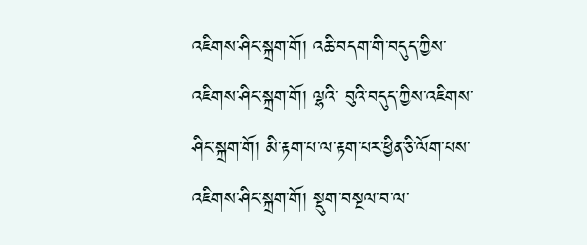འཇིགས་ཤིང་སྐྲག་གོ། འཆི་བདག་གི་བདུད་ཀྱིས་འཇིགས་ཤིང་སྐྲག་གོ། ལྷའི་ བུའི་བདུད་ཀྱིས་འཇིགས་ཤིང་སྐྲག་གོ། མི་རྟག་པ་ལ་རྟག་པར་ཕྱིན་ཅི་ལོག་པས་འཇིགས་ཤིང་སྐྲག་གོ། སྡུག་བསྔལ་བ་ལ་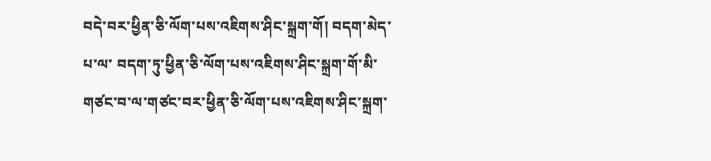བདེ་བར་ཕྱིན་ཅི་ལོག་པས་འཇིགས་ཤིང་སྐྲག་གོ། བདག་མེད་པ་ལ་ བདག་ཏུ་ཕྱིན་ཅི་ལོག་པས་འཇིགས་ཤིང་སྐྲག་གོ་མི་གཙང་བ་ལ་གཙང་བར་ཕྱིན་ཅི་ལོག་པས་འཇིགས་ཤིང་སྐྲག་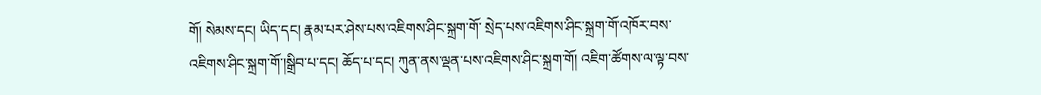གོ། སེམས་དང། ཡིད་དང། རྣམ་པར་ཤེས་པས་འཇིགས་ཤིང་སྐྲག་གོ་ སྲེད་པས་འཇིགས་ཤིང་སྐྲག་གོ་འཁོར་བས་འཇིགས་ཤིང་སྐྲག་གོ་།སྒྲིབ་པ་དང། ཆོད་པ་དང། ཀུན་ནས་ལྡན་པས་འཇིགས་ཤིང་སྐྲག་གོ། འཇིག་ཚོགས་ལ་ལྟ་བས་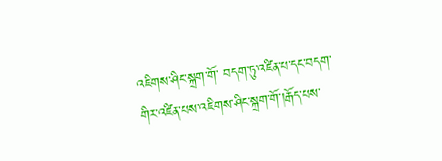འཇིགས་ཤིང་སྐྲག་གོ་ བདག་ཏུ་འཛིན་པ་དང་བདག་གིར་འཛིན་པས་འཇིགས་ཤིང་སྐྲག་གོ་།རྒོད་པས་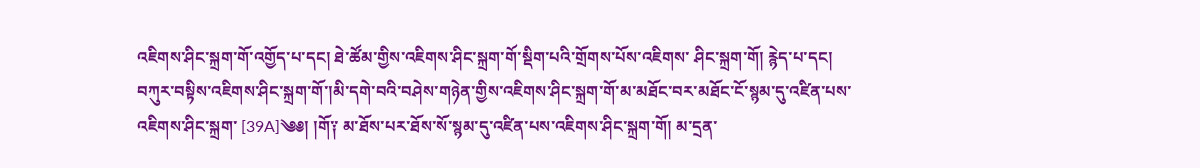འཇིགས་ཤིང་སྐྲག་གོ་འགྱོད་པ་དང། ཐེ་ཚོམ་གྱིས་འཇིགས་ཤིང་སྐྲག་གོ་སྡིག་པའི་གྲོགས་པོས་འཇིགས་ ཤིང་སྐྲག་གོ། རྙེད་པ་དང། བཀུར་བསྟིས་འཇིགས་ཤིང་སྐྲག་གོ་།མི་དགེ་བའི་བཤེས་གཉེན་གྱིས་འཇིགས་ཤིང་སྐྲག་གོ་མ་མཐོང་བར་མཐོང་ངོ་སྙམ་དུ་འཛིན་པས་འཇིགས་ཤིང་སྐྲག་ [39A]༄༅། །གོ༑ མ་ཐོས་པར་ཐོས་སོ་སྙམ་དུ་འཛིན་པས་འཇིགས་ཤིང་སྐྲག་གོ། མ་དྲན་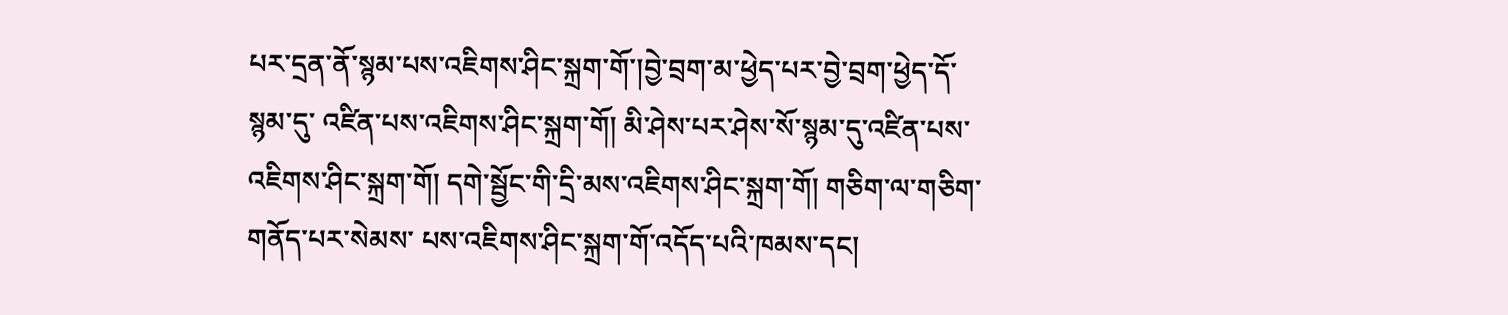པར་དྲན་ནོ་སྙམ་པས་འཇིགས་ཤིང་སྐྲག་གོ་།བྱེ་བྲག་མ་ཕྱེད་པར་བྱེ་བྲག་ཕྱེད་དོ་སྙམ་དུ་ འཛིན་པས་འཇིགས་ཤིང་སྐྲག་གོ། མི་ཤེས་པར་ཤེས་སོ་སྙམ་དུ་འཛིན་པས་འཇིགས་ཤིང་སྐྲག་གོ། དགེ་སྦྱོང་གི་དྲི་མས་འཇིགས་ཤིང་སྐྲག་གོ། གཅིག་ལ་གཅིག་གནོད་པར་སེམས་ པས་འཇིགས་ཤིང་སྐྲག་གོ་འདོད་པའི་ཁམས་དང།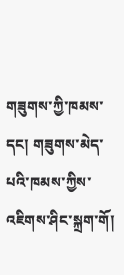གཟུགས་ཀྱི་ཁམས་དང། གཟུགས་མེད་པའི་ཁམས་ཀྱིས་འཇིགས་ཤིང་སྐྲག་གོ།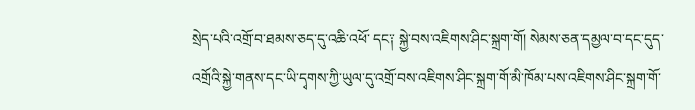སྲེད་པའི་འགྲོ་བ་ཐམས་ཅད་དུ་འཆི་འཕོ་ དང༑ སྐྱེ་བས་འཇིགས་ཤིང་སྐྲག་གོ། སེམས་ཅན་དམྱལ་བ་དང་དུད་འགྲོའི་སྐྱེ་གནས་དང་ཡི་དྭགས་ཀྱི་ཡུལ་དུ་འགྲོ་བས་འཇིགས་ཤིང་སྐྲག་གོ་མི་ཁོམ་པས་འཇིགས་ཤིང་སྐྲག་གོ་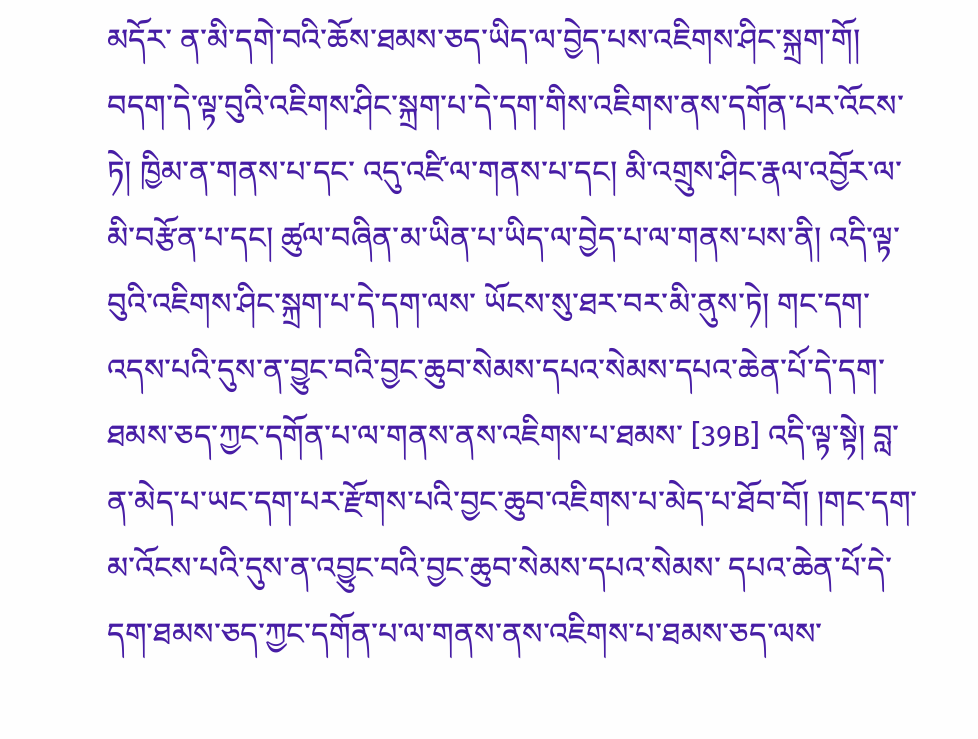མདོར་ ན་མི་དགེ་བའི་ཆོས་ཐམས་ཅད་ཡིད་ལ་བྱེད་པས་འཇིགས་ཤིང་སྐྲག་གོ། བདག་དེ་ལྟ་བུའི་འཇིགས་ཤིང་སྐྲག་པ་དེ་དག་གིས་འཇིགས་ནས་དགོན་པར་འོངས་ཏེ། ཁྱིམ་ན་གནས་པ་དང་ འདུ་འཛི་ལ་གནས་པ་དང། མི་འགྲུས་ཤིང་རྣལ་འབྱོར་ལ་མི་བརྩོན་པ་དང། ཚུལ་བཞིན་མ་ཡིན་པ་ཡིད་ལ་བྱེད་པ་ལ་གནས་པས་ནི། འདི་ལྟ་བུའི་འཇིགས་ཤིང་སྐྲག་པ་དེ་དག་ལས་ ཡོངས་སུ་ཐར་བར་མི་ནུས་ཏེ། གང་དག་འདས་པའི་དུས་ན་བྱུང་བའི་བྱང་ཆུབ་སེམས་དཔའ་སེམས་དཔའ་ཆེན་པོ་དེ་དག་ཐམས་ཅད་ཀྱང་དགོན་པ་ལ་གནས་ནས་འཇིགས་པ་ཐམས་ [39B] འདི་ལྟ་སྟེ། བླ་ན་མེད་པ་ཡང་དག་པར་རྫོགས་པའི་བྱང་ཆུབ་འཇིགས་པ་མེད་པ་ཐོབ་བོ། །གང་དག་མ་འོངས་པའི་དུས་ན་འབྱུང་བའི་བྱང་ཆུབ་སེམས་དཔའ་སེམས་ དཔའ་ཆེན་པོ་དེ་དག་ཐམས་ཅད་ཀྱང་དགོན་པ་ལ་གནས་ནས་འཇིགས་པ་ཐམས་ཅད་ལས་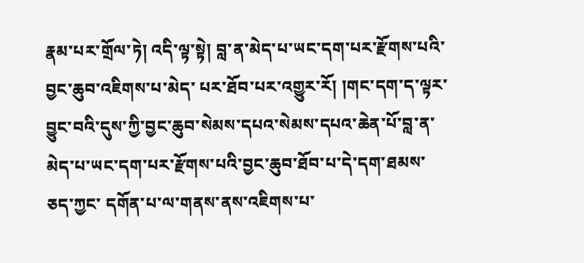རྣམ་པར་གྲོལ་ཏེ། འདི་ལྟ་སྟེ། བླ་ན་མེད་པ་ཡང་དག་པར་རྫོགས་པའི་བྱང་ཆུབ་འཇིགས་པ་མེད་ པར་ཐོབ་པར་འགྱུར་རོ། །གང་དག་ད་ལྟར་བྱུང་བའི་དུས་ཀྱི་བྱང་ཆུབ་སེམས་དཔའ་སེམས་དཔའ་ཆེན་པོ་བླ་ན་མེད་པ་ཡང་དག་པར་རྫོགས་པའི་བྱང་ཆུབ་ཐོབ་པ་དེ་དག་ཐམས་ཅད་ཀྱང་ དགོན་པ་ལ་གནས་ནས་འཇིགས་པ་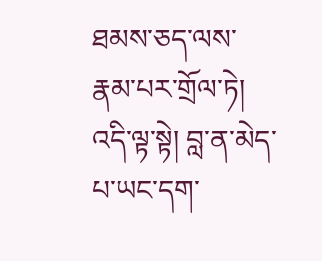ཐམས་ཅད་ལས་རྣམ་པར་གྲོལ་ཏེ། འདི་ལྟ་སྟེ། བླ་ན་མེད་པ་ཡང་དག་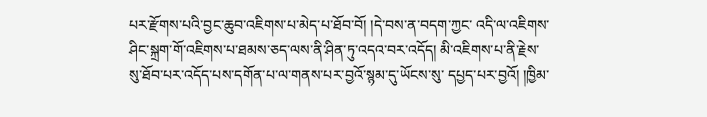པར་རྫོགས་པའི་བྱང་ཆུབ་འཇིགས་པ་མེད་པ་ཐོབ་བོ། །དེ་བས་ན་བདག་ཀྱང་ འདི་ལ་འཇིགས་ཤིང་སྐྲག་གོ་འཇིགས་པ་ཐམས་ཅད་ལས་ནི་ཤིན་ཏུ་འདའ་བར་འདོད། མི་འཇིགས་པ་ནི་རྗེས་སུ་ཐོབ་པར་འདོད་པས་དགོན་པ་ལ་གནས་པར་བྱའོ་སྙམ་དུ་ཡོངས་སུ་ དཔྱད་པར་བྱའོ། །ཁྱིམ་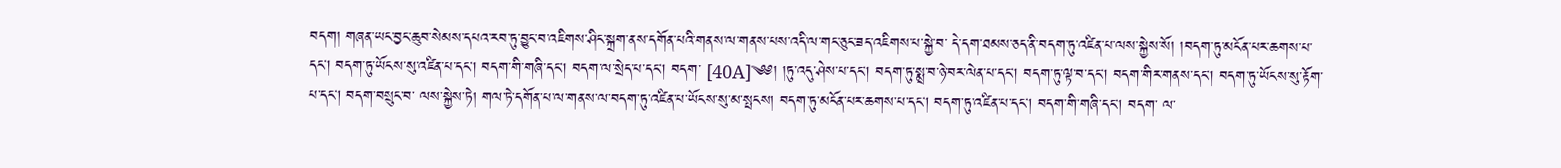བདག། གཞན་ཡང་བྱང་ཆུབ་སེམས་དཔའ་རབ་ཏུ་བྱུང་བ་འཇིགས་ཤིང་སྐྲག་ནས་དགོན་པའི་གནས་ལ་གནས་པས་འདི་ལ་གང་ཅུང་ཟད་འཇིགས་པ་སྐྱེ་བ་ དེ་དག་ཐམས་ཅད་ནི་བདག་ཏུ་འཛིན་པ་ལས་སྐྱེས་སོ། །བདག་ཏུ་མངོན་པར་ཆགས་པ་དང། བདག་ཏུ་ཡོངས་སུ་འཛིན་པ་དང། བདག་གི་གཞི་དང། བདག་ལ་སྲེད་པ་དང། བདག་ [40A]༄༅། །ཏུ་འདུ་ཤེས་པ་དང། བདག་ཏུ་སྨྲ་བ་ཉེ་བར་ལེན་པ་དང། བདག་ཏུ་ལྟ་བ་དང། བདག་གིར་གནས་དང། བདག་ཏུ་ཡོངས་སུ་རྟོག་པ་དང། བདག་བསྲུང་བ་ ལས་སྐྱེས་ཏེ། གལ་ཏེ་དགོན་པ་ལ་གནས་ལ་བདག་ཏུ་འཛིན་པ་ཡོངས་སུ་མ་སྤངས། བདག་ཏུ་མངོན་པར་ཆགས་པ་དང། བདག་ཏུ་འཛིན་པ་དང། བདག་གི་གཞི་དང། བདག་ ལ་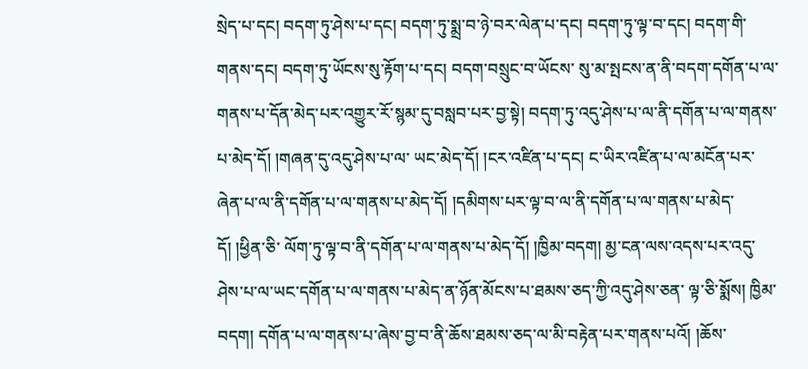སྲེད་པ་དང། བདག་ཏུ་ཤེས་པ་དང། བདག་ཏུ་སྨྲ་བ་ཉེ་བར་ལེན་པ་དང། བདག་ཏུ་ལྟ་བ་དང། བདག་གི་གནས་དང། བདག་ཏུ་ཡོངས་སུ་རྟོག་པ་དང། བདག་བསྲུང་བ་ཡོངས་ སུ་མ་སྤངས་ན་ནི་བདག་དགོན་པ་ལ་གནས་པ་དོན་མེད་པར་འགྱུར་རོ་སྙམ་དུ་བསླབ་པར་བྱ་སྟེ། བདག་ཏུ་འདུ་ཤེས་པ་ལ་ནི་དགོན་པ་ལ་གནས་པ་མེད་དོ། །གཞན་དུ་འདུ་ཤེས་པ་ལ་ ཡང་མེད་དོ། །ངར་འཛིན་པ་དང། ང་ཡིར་འཛིན་པ་ལ་མངོན་པར་ཞེན་པ་ལ་ནི་དགོན་པ་ལ་གནས་པ་མེད་དོ། །དམིགས་པར་ལྟ་བ་ལ་ནི་དགོན་པ་ལ་གནས་པ་མེད་དོ། །ཕྱིན་ཅི་ ལོག་ཏུ་ལྟ་བ་ནི་དགོན་པ་ལ་གནས་པ་མེད་དོ། །ཁྱིམ་བདག། མྱ་ངན་ལས་འདས་པར་འདུ་ཤེས་པ་ལ་ཡང་དགོན་པ་ལ་གནས་པ་མེད་ན་ཉོན་མོངས་པ་ཐམས་ཅད་ཀྱི་འདུ་ཤེས་ཅན་ ལྟ་ཅི་སྨོས། ཁྱིམ་བདག། དགོན་པ་ལ་གནས་པ་ཞེས་བྱ་བ་ནི་ཆོས་ཐམས་ཅད་ལ་མི་བརྟེན་པར་གནས་པའོ། །ཆོས་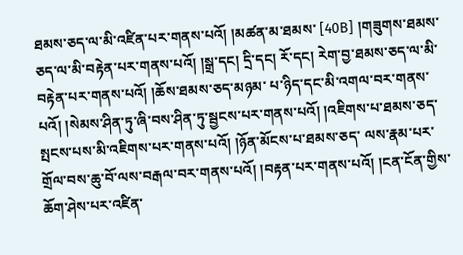ཐམས་ཅད་ལ་མི་འཛིན་པར་གནས་པའོ། །མཚན་མ་ཐམས་ [40B] །གཟུགས་ཐམས་ཅད་ལ་མི་བརྟེན་པར་གནས་པའོ། །སྒྲ་དང། དྲི་དང། རོ་དང། རེག་བྱ་ཐམས་ཅད་ལ་མི་བརྟེན་པར་གནས་པའོ། །ཆོས་ཐམས་ཅད་མཉམ་ པ་ཉིད་དང་མི་འགལ་བར་གནས་པའོ། །སེམས་ཤིན་ཏུ་ཞི་བས་ཤིན་ཏུ་སྦྱངས་པར་གནས་པའོ། །འཇིགས་པ་ཐམས་ཅད་སྤངས་པས་མི་འཇིགས་པར་གནས་པའོ། །ཉོན་མོངས་པ་ཐམས་ཅད་ ལས་རྣམ་པར་གྲོལ་བས་ཆུ་བོ་ལས་བརྒལ་བར་གནས་པའོ། །བརྟན་པར་གནས་པའོ། །ངན་ངོན་གྱིས་ཆོག་ཤེས་པར་འཛིན་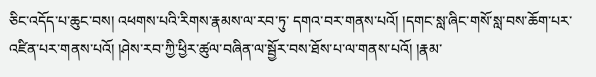ཅིང་འདོད་པ་ཆུང་བས། འཕགས་པའི་རིགས་རྣམས་ལ་རབ་ཏུ་ དགའ་བར་གནས་པའོ། །དགང་སླ་ཞིང་གསོ་སླ་བས་ཆོག་པར་འཛིན་པར་གནས་པའོ། །ཤེས་རབ་ཀྱི་ཕྱིར་ཚུལ་བཞིན་ལ་སྦྱོར་བས་ཐོས་པ་ལ་གནས་པའོ། །རྣམ་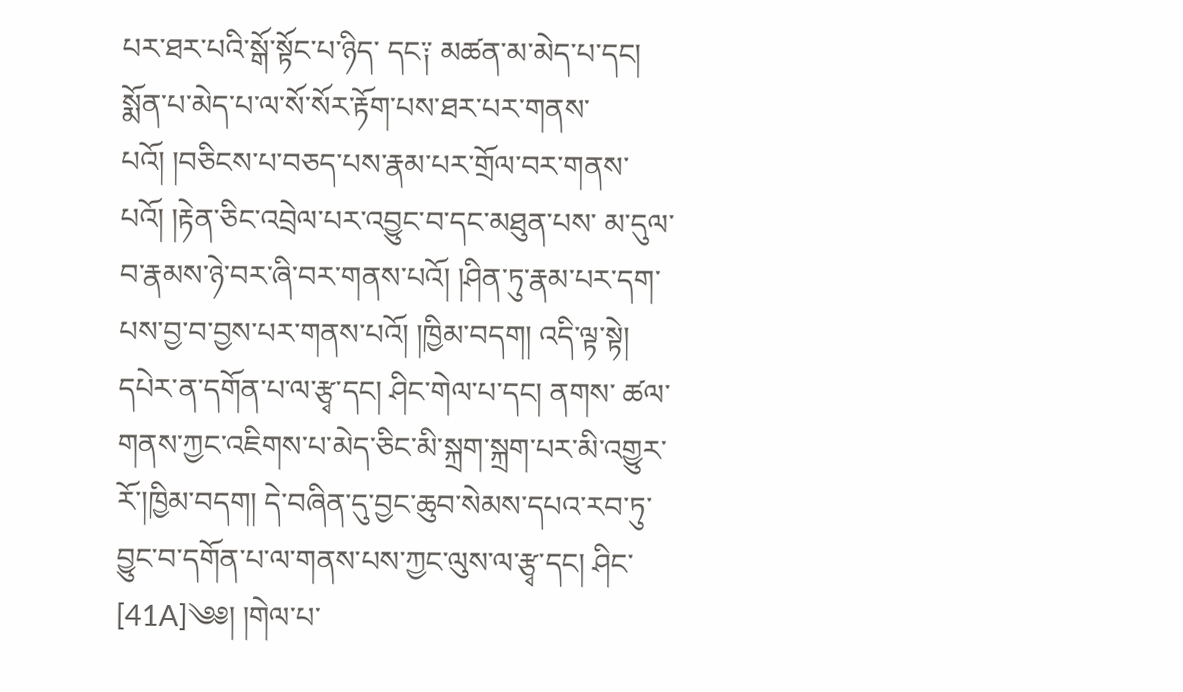པར་ཐར་པའི་སྒོ་སྟོང་པ་ཉིད་ དང༑ མཚན་མ་མེད་པ་དང། སྨོན་པ་མེད་པ་ལ་སོ་སོར་རྟོག་པས་ཐར་པར་གནས་པའོ། །བཅིངས་པ་བཅད་པས་རྣམ་པར་གྲོལ་བར་གནས་པའོ། །རྟེན་ཅིང་འབྲེལ་པར་འབྱུང་བ་དང་མཐུན་པས་ མ་དུལ་བ་རྣམས་ཉེ་བར་ཞི་བར་གནས་པའོ། །ཤིན་ཏུ་རྣམ་པར་དག་པས་བྱ་བ་བྱས་པར་གནས་པའོ། །ཁྱིམ་བདག། འདི་ལྟ་སྟེ། དཔེར་ན་དགོན་པ་ལ་རྩྭ་དང། ཤིང་གེལ་པ་དང། ནགས་ ཚལ་གནས་ཀྱང་འཇིགས་པ་མེད་ཅིང་མི་སྐྲག་སྐྲག་པར་མི་འགྱུར་རོ་།ཁྱིམ་བདག། དེ་བཞིན་དུ་བྱང་ཆུབ་སེམས་དཔའ་རབ་ཏུ་བྱུང་བ་དགོན་པ་ལ་གནས་པས་ཀྱང་ལུས་ལ་རྩྭ་དང། ཤིང་ [41A]༄༅། །གེལ་པ་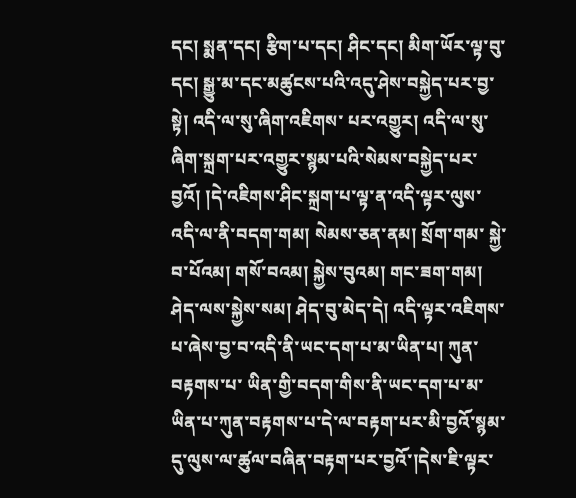དང། སྨན་དང། རྩིག་པ་དང། ཤིང་དང། མིག་ཡོར་ལྟ་བུ་དང། སྒྱུ་མ་དང་མཚུངས་པའི་འདུ་ཤེས་བསྐྱེད་པར་བྱ་སྟེ། འདི་ལ་སུ་ཞིག་འཇིགས་ པར་འགྱུར། འདི་ལ་སུ་ཞིག་སྐྲག་པར་འགྱུར་སྙམ་པའི་སེམས་བསྐྱེད་པར་བྱའོ། །དེ་འཇིགས་ཤིང་སྐྲག་པ་ལྟ་ན་འདི་ལྟར་ལུས་འདི་ལ་ནི་བདག་གམ། སེམས་ཅན་ནམ། སྲོག་གམ་ སྐྱེ་བ་པོའམ། གསོ་བའམ། སྐྱེས་བུའམ། གང་ཟག་གམ། ཤེད་ལས་སྐྱེས་སམ། ཤེད་བུ་མེད་དེ། འདི་ལྟར་འཇིགས་པ་ཞེས་བྱ་བ་འདི་ནི་ཡང་དག་པ་མ་ཡིན་པ། ཀུན་བརྟགས་པ་ ཡིན་གྱི་བདག་གིས་ནི་ཡང་དག་པ་མ་ཡིན་པ་ཀུན་བརྟགས་པ་དེ་ལ་བརྟག་པར་མི་བྱའོ་སྙམ་དུ་ལུས་ལ་ཚུལ་བཞིན་བརྟག་པར་བྱའོ་།དེས་ཇི་ལྟར་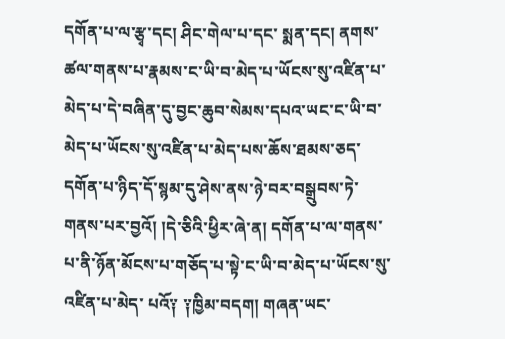དགོན་པ་ལ་རྩྭ་དང། ཤིང་གེལ་པ་དང་ སྨན་དང། ནགས་ཚལ་གནས་པ་རྣམས་ང་ཡི་བ་མེད་པ་ཡོངས་སུ་འཛིན་པ་མེད་པ་དེ་བཞིན་དུ་བྱང་ཆུབ་སེམས་དཔའ་ཡང་ང་ཡི་བ་མེད་པ་ཡོངས་སུ་འཛིན་པ་མེད་པས་ཆོས་ཐམས་ཅད་ དགོན་པ་ཉིད་དོ་སྙམ་དུ་ཤེས་ནས་ཉེ་བར་བསྒྲུབས་ཏེ་གནས་པར་བྱའོ། །དེ་ཅིའི་ཕྱིར་ཞེ་ན། དགོན་པ་ལ་གནས་པ་ནི་ཉོན་མོངས་པ་གཅོད་པ་སྟེ་ང་ཡི་བ་མེད་པ་ཡོངས་སུ་འཛིན་པ་མེད་ པའོ༑ ༑ཁྱིམ་བདག། གཞན་ཡང་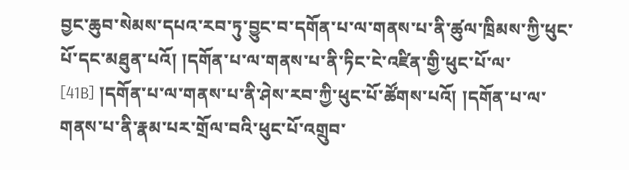བྱང་ཆུབ་སེམས་དཔའ་རབ་ཏུ་བྱུང་བ་དགོན་པ་ལ་གནས་པ་ནི་ཚུལ་ཁྲིམས་ཀྱི་ཕུང་པོ་དང་མཐུན་པའོ། །དགོན་པ་ལ་གནས་པ་ནི་ཏིང་ངེ་འཛིན་གྱི་ཕུང་པོ་ལ་ [41B] །དགོན་པ་ལ་གནས་པ་ནི་ཤེས་རབ་ཀྱི་ཕུང་པོ་ཚོགས་པའོ། །དགོན་པ་ལ་གནས་པ་ནི་རྣམ་པར་གྲོལ་བའི་ཕུང་པོ་འགྲུབ་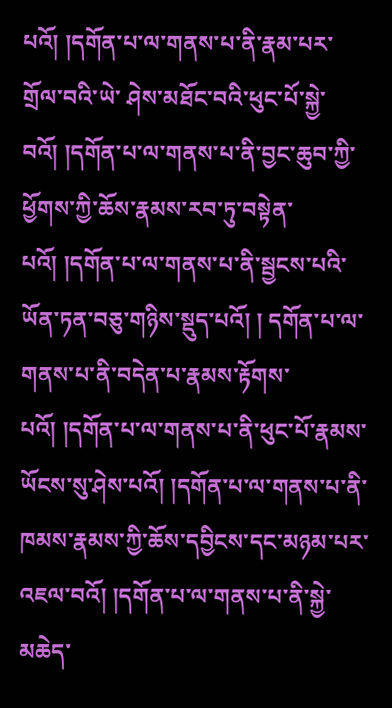པའོ། །དགོན་པ་ལ་གནས་པ་ནི་རྣམ་པར་གྲོལ་བའི་ཡེ་ ཤེས་མཐོང་བའི་ཕུང་པོ་སྐྱེ་བའོ། །དགོན་པ་ལ་གནས་པ་ནི་བྱང་ཆུབ་ཀྱི་ཕྱོགས་ཀྱི་ཆོས་རྣམས་རབ་ཏུ་བསྟེན་པའོ། །དགོན་པ་ལ་གནས་པ་ནི་སྦྱངས་པའི་ཡོན་ཏན་བཅུ་གཉིས་སྡུད་པའོ། ། དགོན་པ་ལ་གནས་པ་ནི་བདེན་པ་རྣམས་རྟོགས་པའོ། །དགོན་པ་ལ་གནས་པ་ནི་ཕུང་པོ་རྣམས་ཡོངས་སུ་ཤེས་པའོ། །དགོན་པ་ལ་གནས་པ་ནི་ཁམས་རྣམས་ཀྱི་ཆོས་དབྱིངས་དང་མཉམ་པར་ འཇལ་བའོ། །དགོན་པ་ལ་གནས་པ་ནི་སྐྱེ་མཆེད་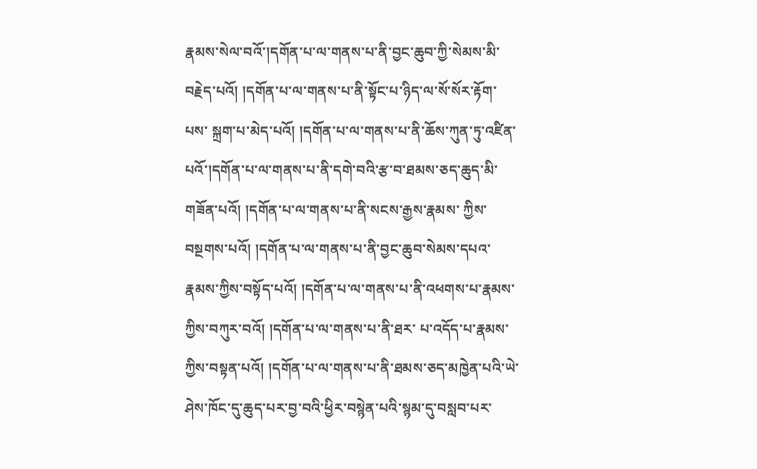རྣམས་སེལ་བའོ་།དགོན་པ་ལ་གནས་པ་ནི་བྱང་ཆུབ་ཀྱི་སེམས་མི་བརྗེད་པའོ། །དགོན་པ་ལ་གནས་པ་ནི་སྟོང་པ་ཉིད་ལ་སོ་སོར་རྟོག་པས་ སྐྲག་པ་མེད་པའོ། །དགོན་པ་ལ་གནས་པ་ནི་ཆོས་ཀུན་ཏུ་འཛིན་པའོ་།དགོན་པ་ལ་གནས་པ་ནི་དགེ་བའི་རྩ་བ་ཐམས་ཅད་ཆུད་མི་གཟོན་པའོ། །དགོན་པ་ལ་གནས་པ་ནི་སངས་རྒྱས་རྣམས་ ཀྱིས་བསྔགས་པའོ། །དགོན་པ་ལ་གནས་པ་ནི་བྱང་ཆུབ་སེམས་དཔའ་རྣམས་ཀྱིས་བསྟོད་པའོ། །དགོན་པ་ལ་གནས་པ་ནི་འཕགས་པ་རྣམས་ཀྱིས་བཀུར་བའོ། །དགོན་པ་ལ་གནས་པ་ནི་ཐར་ པ་འདོད་པ་རྣམས་ཀྱིས་བསྟན་པའོ། །དགོན་པ་ལ་གནས་པ་ནི་ཐམས་ཅད་མཁྱེན་པའི་ཡེ་ཤེས་ཁོང་དུ་ཆུད་པར་བྱ་བའི་ཕྱིར་བསྙེན་པའི་སྙམ་དུ་བསླབ་པར་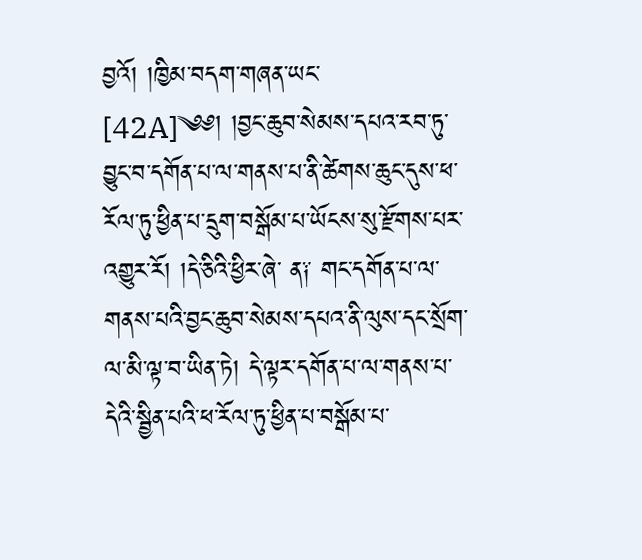བྱའོ། །ཁྱིམ་བདག་གཞན་ཡང་ [42A]༄༅། །བྱང་ཆུབ་སེམས་དཔའ་རབ་ཏུ་བྱུང་བ་དགོན་པ་ལ་གནས་པ་ནི་ཚེགས་ཆུང་དུས་ཕ་རོལ་ཏུ་ཕྱིན་པ་དྲུག་བསྒོམ་པ་ཡོངས་སུ་རྫོགས་པར་འགྱུར་རོ། །དེ་ཅིའི་ཕྱིར་ཞེ་ ན༑ གང་དགོན་པ་ལ་གནས་པའི་བྱང་ཆུབ་སེམས་དཔའ་ནི་ལུས་དང་སྲོག་ལ་མི་ལྟ་བ་ཡིན་ཏེ། དེ་ལྟར་དགོན་པ་ལ་གནས་པ་དེའི་སྦྱིན་པའི་ཕ་རོལ་ཏུ་ཕྱིན་པ་བསྒོམ་པ་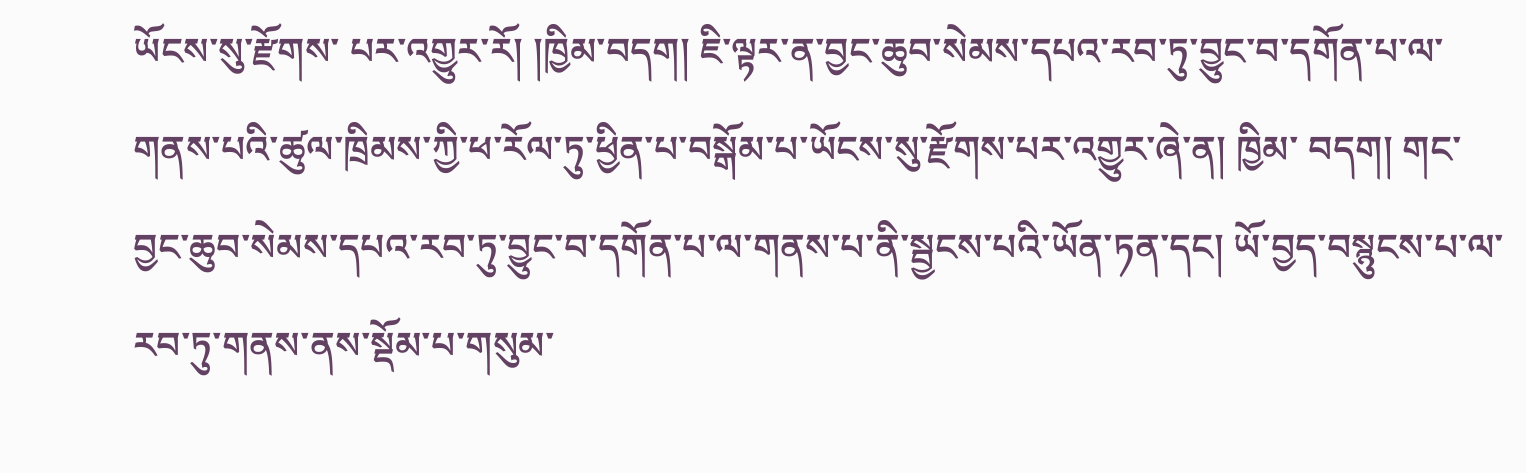ཡོངས་སུ་རྫོགས་ པར་འགྱུར་རོ། །ཁྱིམ་བདག། ཇི་ལྟར་ན་བྱང་ཆུབ་སེམས་དཔའ་རབ་ཏུ་བྱུང་བ་དགོན་པ་ལ་གནས་པའི་ཚུལ་ཁྲིམས་ཀྱི་ཕ་རོལ་ཏུ་ཕྱིན་པ་བསྒོམ་པ་ཡོངས་སུ་རྫོགས་པར་འགྱུར་ཞེ་ན། ཁྱིམ་ བདག། གང་བྱང་ཆུབ་སེམས་དཔའ་རབ་ཏུ་བྱུང་བ་དགོན་པ་ལ་གནས་པ་ནི་སྦྱངས་པའི་ཡོན་ཏན་དང། ཡོ་བྱད་བསྙུངས་པ་ལ་རབ་ཏུ་གནས་ནས་སྡོམ་པ་གསུམ་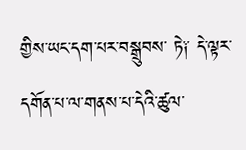གྱིས་ཡང་དག་པར་བསྒྲུབས་ ཏེ༑ དེ་ལྟར་དགོན་པ་ལ་གནས་པ་དེའི་ཚུལ་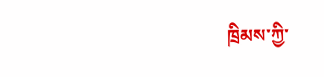ཁྲིམས་ཀྱི་